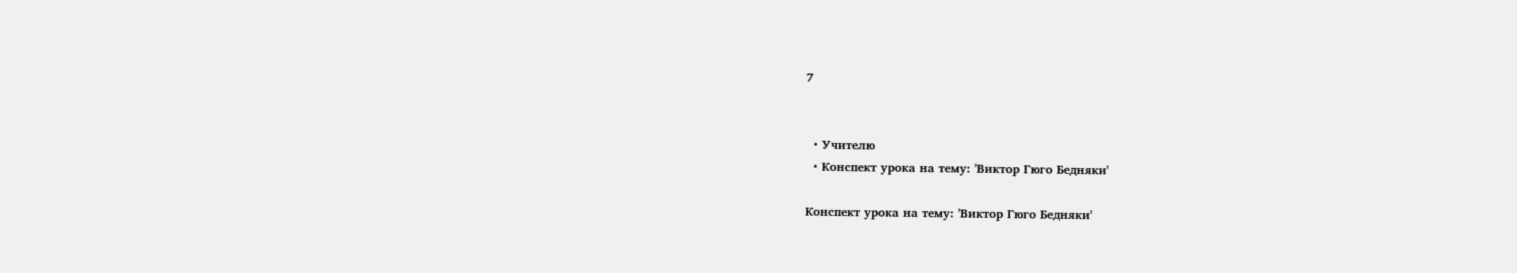7


  • Учителю
  • Конспект урока на тему: 'Виктор Гюго Бедняки'

Конспект урока на тему: 'Виктор Гюго Бедняки'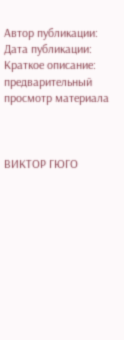Автор публикации:
Дата публикации:
Краткое описание:
предварительный просмотр материала



ВИКТОР ГЮГО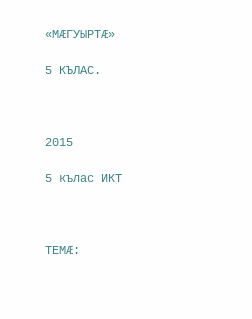«МÆГУЫРТÆ»

5 КЪЛАС.



2015

5 кълас ИКТ



ТЕМÆ: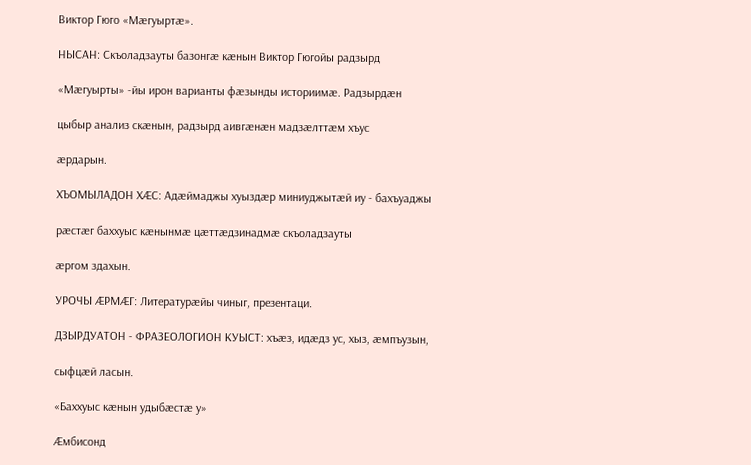Виктор Гюго «Мæгуыртæ».

НЫСАН: Скъоладзауты базонгæ кæнын Виктор Гюгойы радзырд

«Мæгуырты» -йы ирон варианты фæзынды историимæ. Радзырдæн

цыбыр анализ скæнын, радзырд аивгæнæн мадзæлттæм хъус

æрдарын.

ХЪОМЫЛАДОН ХÆС: Адæймаджы хуыздæр миниуджытæй иу - бахъуаджы

рæстæг баххуыс кæнынмæ цæттæдзинадмæ скъоладзауты

æргом здахын.

УРОЧЫ ÆРМÆГ: Литературæйы чиныг, презентаци.

ДЗЫРДУАТОН - ФРАЗЕОЛОГИОН КУЫСТ: хъæз, идæдз ус, хыз, æмпъузын,

сыфцæй ласын.

«Баххуыс кæнын удыбæстæ у»

Æмбисонд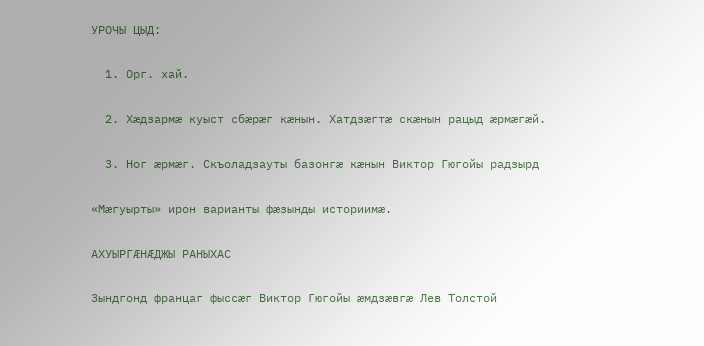УРОЧЫ ЦЫД:

  1. Орг. хай.

  2. Хæдзармæ куыст сбæрæг кæнын. Хатдзæгтæ скæнын рацыд æрмæгæй.

  3. Ног æрмæг. Скъоладзауты базонгæ кæнын Виктор Гюгойы радзырд

«Мæгуырты» ирон варианты фæзынды историимæ.

АХУЫРГÆНÆДЖЫ РАНЫХАС

Зындгонд францаг фыссæг Виктор Гюгойы æмдзæвгæ Лев Толстой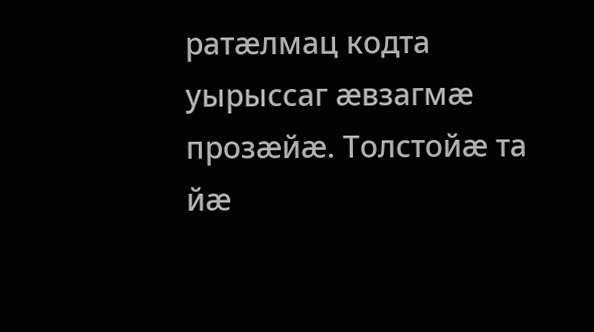ратæлмац кодта уырыссаг æвзагмæ прозæйæ. Толстойæ та йæ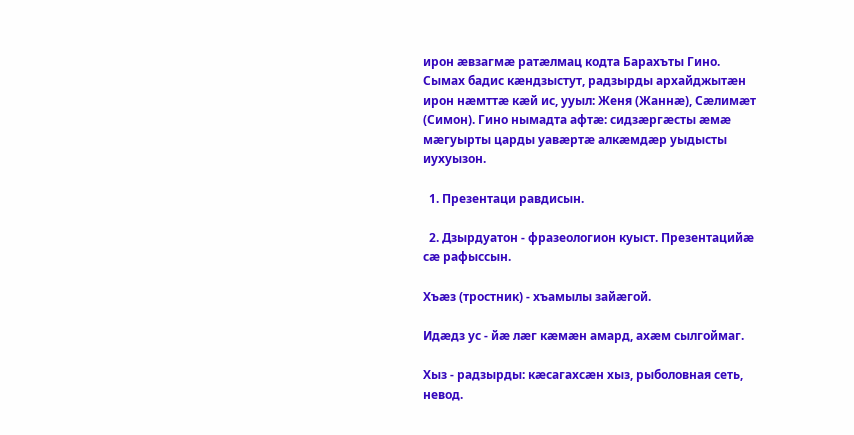ирон æвзагмæ ратæлмац кодта Барахъты Гино. Сымах бадис кæндзыстут, радзырды архайджытæн ирон нæмттæ кæй ис, ууыл: Женя (Жаннæ), Сæлимæт (Симон). Гино нымадта афтæ: сидзæргæсты æмæ мæгуырты царды уавæртæ алкæмдæр уыдысты иухуызон.

  1. Презентаци равдисын.

  2. Дзырдуатон - фразеологион куыст. Презентацийæ сæ рафыссын.

Хъæз (тростник) - хъамылы зайæгой.

Идæдз ус - йæ лæг кæмæн амард, ахæм сылгоймаг.

Хыз - радзырды: кæсагахсæн хыз, рыболовная сеть, невод.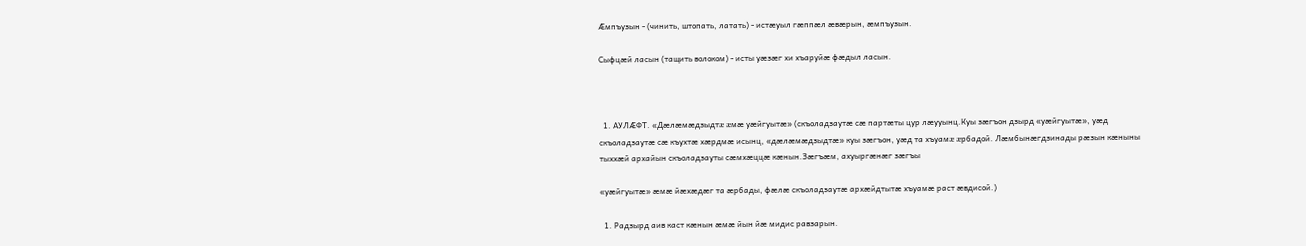Æмпъузын - (чинить, штопать, латать) - истæуыл гæппæл æвæрын, æмпъузын.

Сыфцæй ласын (тащить волоком) - исты уæзæг хи хъаруйæ фæдыл ласын.



  1. АУЛÆФТ. «Дæлæмæдзыдтæ æмæ уæйгуытæ» (скъоладзаутæ сæ партæты цур лæууынц.Куы зæгъон дзырд «уæйгуытæ», уæд скъоладзаутæ сæ къухтæ хæрдмæ исынц, «дæлæмæдзыдтæ» куы зæгъон, уæд та хъуамæ æрбадой. Лæмбынæгдзинады рæзын кæныны тыххæй архайын скъоладзауты сæмхæццæ кæнын.Зæгъæм, ахуыргæнæг зæгъы

«уæйгуытæ» æмæ йæхæдæг та æрбады, фæлæ скъоладзаутæ архæйдтытæ хъуамæ раст æвдисой.)

  1. Радзырд аив каст кæнын æмæ йын йæ мидис равзарын.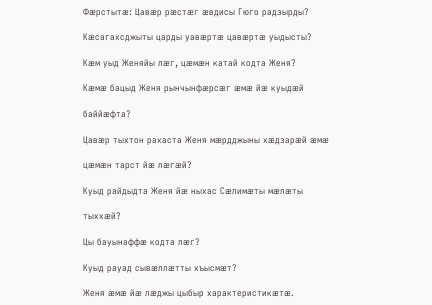Фæрстытæ: Цавæр рæстæг æвдисы Гюго радзырды?

Кæсагахсджыты царды уавæртæ цавæртæ уыдысты?

Кæм уыд Женяйы лæг, цæмæн катай кодта Женя?

Кæмæ бацыд Женя рынчынфæрсæг æмæ йæ куыдæй

баййæфта?

Цавæр тыхтон рахаста Женя мæрдджыны хæдзарæй æмæ

цæмæн тарст йæ лæгæй?

Куыд райдыдта Женя йæ ныхас Сæлимæты мæлæты

тыххæй?

Цы бауынаффæ кодта лæг?

Куыд рауад сывæллæтты хъысмæт?

Женя æмæ йæ лæджы цыбыр характеристикæтæ.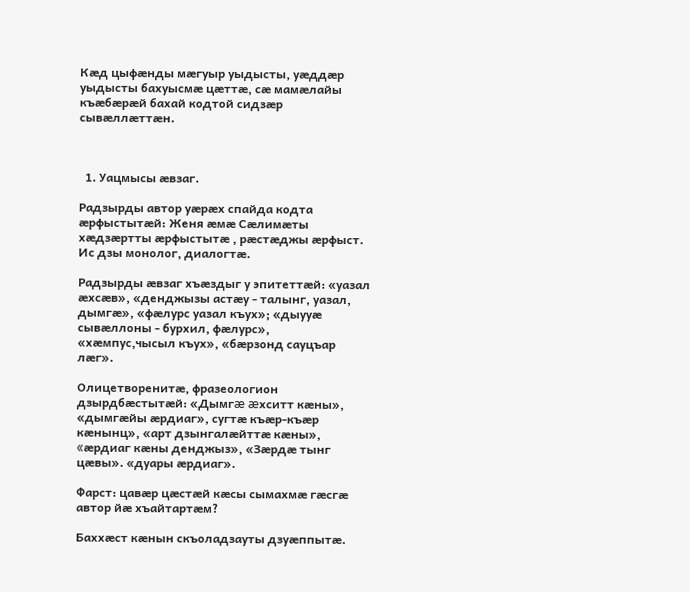Кæд цыфæнды мæгуыр уыдысты, уæддæр уыдысты бахуысмæ цæттæ, сæ мамæлайы къæбæрæй бахай кодтой сидзæр сывæллæттæн.



  1. Уацмысы æвзаг.

Радзырды автор уæрæх спайда кодта æрфыстытæй: Женя æмæ Сæлимæты хæдзæртты æрфыстытæ , рæстæджы æрфыст. Ис дзы монолог, диалогтæ.

Радзырды æвзаг хъæздыг у эпитеттæй: «уазал æхсæв», «денджызы астæу - талынг, уазал, дымгæ», «фæлурс уазал къух»; «дыууæ сывæллоны - бурхил, фæлурс», «хæмпус,чысыл къух», «бæрзонд сауцъар лæг».

Олицетворенитæ, фразеологион дзырдбæстытæй: «Дымгæ æхситт кæны», «дымгæйы æрдиаг», сугтæ къæр-къæр кæнынц», «арт дзынгалæйттæ кæны», «æрдиаг кæны денджыз», «Зæрдæ тынг цæвы». «дуары æрдиаг».

Фарст: цавæр цæстæй кæсы сымахмæ гæсгæ автор йæ хъайтартæм?

Баххæст кæнын скъоладзауты дзуæппытæ.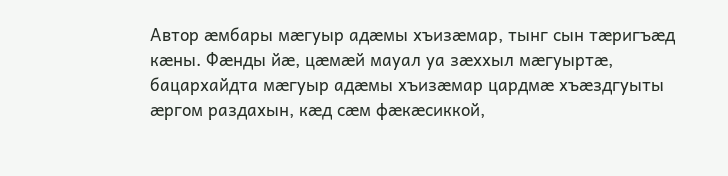Автор æмбары мæгуыр адæмы хъизæмар, тынг сын тæригъæд кæны. Фæнды йæ, цæмæй мауал уа зæххыл мæгуыртæ, бацархайдта мæгуыр адæмы хъизæмар цардмæ хъæздгуыты æргом раздахын, кæд сæм фæкæсиккой,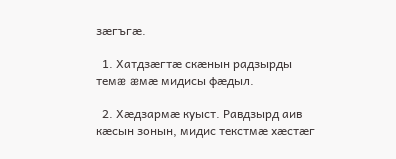зæгъгæ.

  1. Хатдзæгтæ скæнын радзырды темæ æмæ мидисы фæдыл.

  2. Хæдзармæ куыст. Равдзырд аив кæсын зонын, мидис текстмæ хæстæг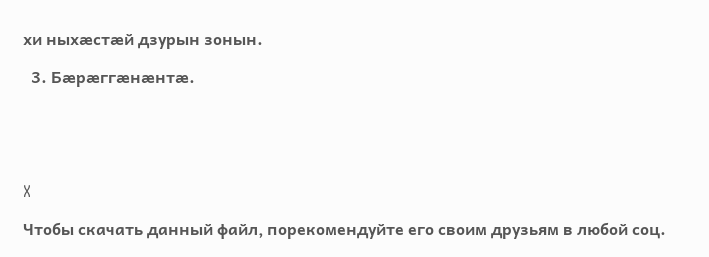хи ныхæстæй дзурын зонын.

  3. Бæрæггæнæнтæ.





X

Чтобы скачать данный файл, порекомендуйте его своим друзьям в любой соц.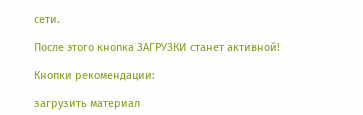сети.

После этого кнопка ЗАГРУЗКИ станет активной!

Кнопки рекомендации:

загрузить материал